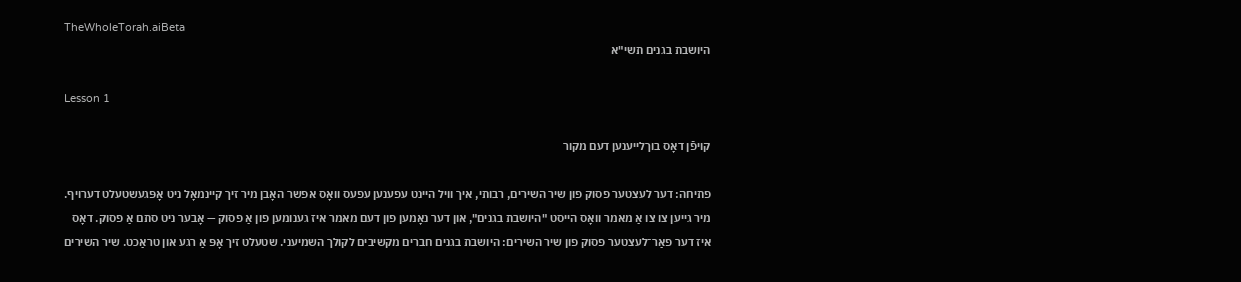TheWholeTorah.aiBeta
היושבת בגנים תשי"א

Lesson 1

קויפֿן דאָס בוךלייענען דעם מקור

פתיחה: דער לעצטער פסוק פון שיר השירים, רבותי, איך וויל היינט עפענען עפעס וואָס אפשר האָבן מיר זיך קיינמאָל ניט אָפּגעשטעלט דערויף. מיר גייען צו צו אַ מאמר וואָס הייסט "היושבת בגנים", און דער נאָמען פון דעם מאמר איז גענומען פון אַ פסוק — אָבער ניט סתם אַ פסוק. דאָס איז דער פאַר־לעצטער פסוק פון שיר השירים: היושבת בגנים חברים מקשיבים לקולך השמיעני. שטעלט זיך אָפּ אַ רגע און טראַכט. שיר השירים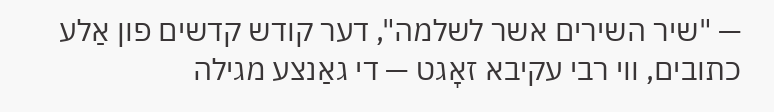— "שיר השירים אשר לשלמה", דער קודש קדשים פון אַלע כתובים, ווי רבי עקיבא זאָגט — די גאַנצע מגילה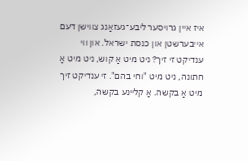איז איין גרויסער ליבע־געזאַנג צווישן דעם אייבערשטן און כנסת ישראל. און ווי ענדיקט זי זיך? ניט מיט אַ קוש, ניט מיט אַ חתונה, ניט מיט "וחי בהם". זי ענדיקט זיך מיט אַ בקשה. אַ קליינע בקשה,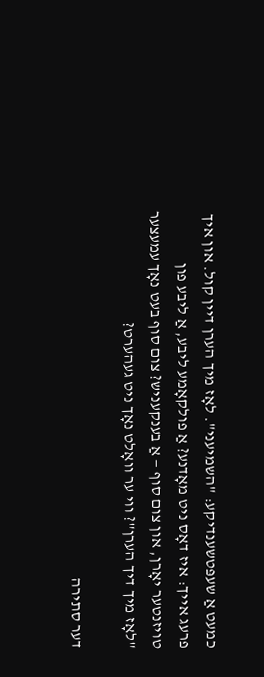כמעט אַ שעפּטשענדיקע: "השמיעני". לאָז מיך הערן דיין קול. און איך פרעג אייך: איז דאָס ניט מאָדנע? אַ פולקאָמע ליבע, אַ ליבע פון טויזנטער יאָרן, און צום סוף — אַ בענקעניש? צום סוף בעט נאָך עמעצער "לאָז מיך דיך הערן"? ווי ער וואָלט נאָך ניט געהערט?

דער סתירה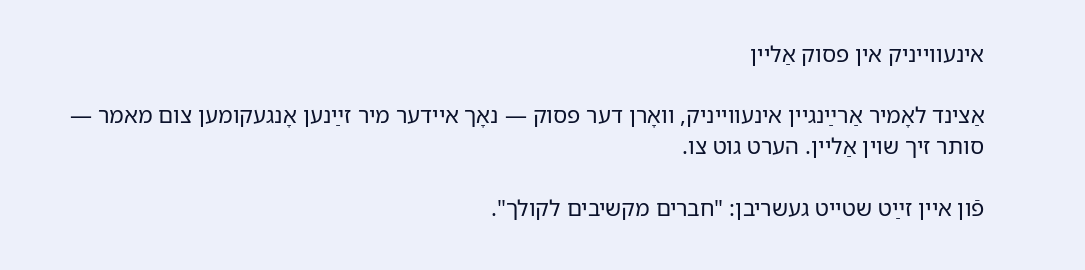אינעווייניק אין פסוק אַליין

אַצינד לאָמיר אַרײַנגיין אינעווייניק, וואָרן דער פסוק — נאָך איידער מיר זײַנען אָנגעקומען צום מאמר — סותר זיך שוין אַליין. הערט גוט צו.

פֿון איין זײַט שטייט געשריבן: "חברים מקשיבים לקולך".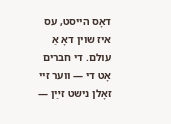דאָס הייסט, עס איז שוין דאָ אַ עולם. די חברים אָט די — ווער זיי זאָלן נישט זײַן —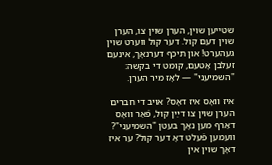שטייען שוין, הערן שוין צו, הערן שוין דעם קול. דער קול ווערט שוין געהערט! און תיכף דערנאָך, אינעם זעלבן אָטעם, קומט די בקשה: "השמיעני" — לאָז מיר הערן.

איז וואָס איז דאָס? אויב די חברים הערן שוין צו דײַן קול, פֿאַר וואָס דאַרף מען נאָך בעטן "השמיעני"? וועמען פֿעלט דאָ דער קול? ער איז דאָך שוין אין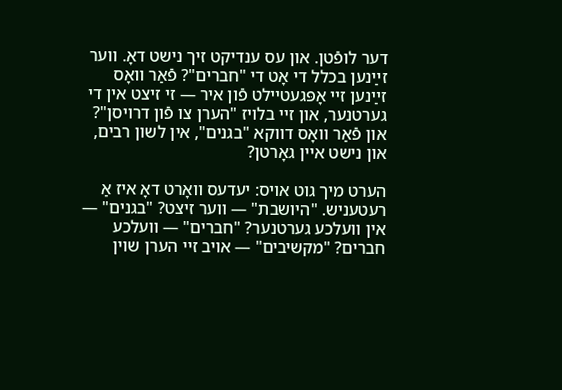דער לופֿטן. און עס ענדיקט זיך נישט דאָ. ווער זײַנען בכלל די אָט די "חברים"? פֿאַר וואָס זײַנען זיי אָפּגעטיילט פֿון איר — זי זיצט אין די גערטנער, און זיי בלויז "הערן צו פֿון דרויסן"? און פֿאַר וואָס דווקא "בגנים", אין לשון רבים, און נישט איין גאָרטן?

הערט מיך גוט אויס: יעדעס וואָרט דאָ איז אַ רעטעניש. "היושבת" — ווער זיצט? "בגנים" — אין וועלכע גערטנער? "חברים" — וועלכע חברים? "מקשיבים" — אויב זיי הערן שוין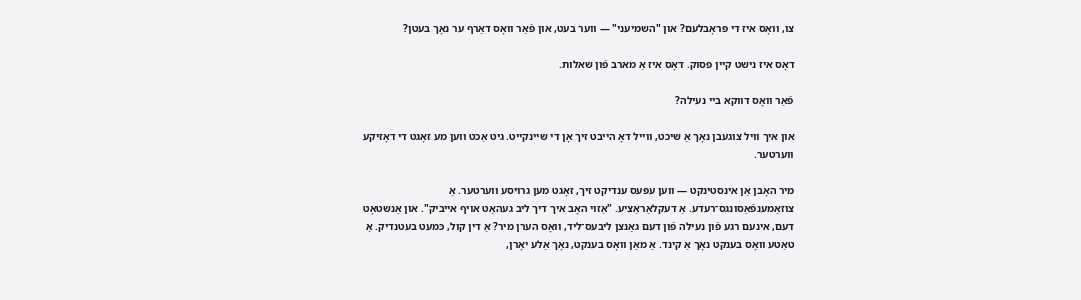צו, וואָס איז די פּראָבלעם? און "השמיעני" — ווער בעט, און פֿאַר וואָס דאַרף ער נאָך בעטן?

דאָס איז נישט קיין פסוק. דאָס איז אַ מארב פֿון שאלות.

פֿאַר וואָס דווקא ביי נעילה?

און איך וויל צוגעבן נאָך אַ שיכט, ווייל דאָ הייבט זיך אָן די שיינקייט. גיט אַכט ווען מע זאָגט די דאָזיקע ווערטער.

מיר האָבן אַן אינסטינקט — ווען עפּעס ענדיקט זיך, זאָגט מען גרויסע ווערטער. אַ צוזאַמענפֿאַסונגס־רעדע. אַ דעקלאַראַציע. "אַזוי האָב איך דיך ליב געהאַט אויף אייביק". און אַנשטאָט דעם, אינעם רגע פֿון נעילה פֿון דעם גאַנצן ליבעס־ליד, וואָס הערן מיר? אַ דין קול, כּמעט בעטנדיק. אַ טאַטע וואָס בענקט נאָך אַ קינד. אַ מאַן וואָס בענקט, נאָך אַלע יאָרן,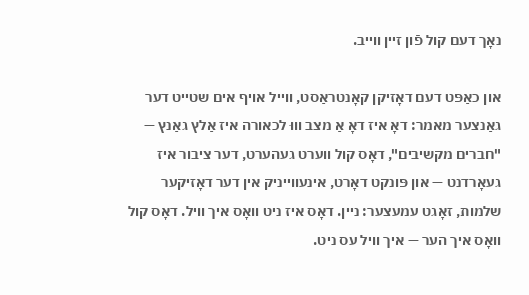נאָך דעם קול פֿון זיין ווייב.

און כאַפּט דעם דאָזיקן קאָנטראַסט, ווייל אויף אים שטייט דער גאַנצער מאמר: דאָ איז דאָ אַ מצב וווּ לכאורה איז אַלץ גאַנץ — "חברים מקשיבים", דאָס קול ווערט געהערט, דער ציבור איז געאָרדנט — און פּונקט דאָרט, אינעווייניק אין דער דאָזיקער שלמות, זאָגט עמעצער: ניין. דאָס איז ניט וואָס איך וויל. דאָס קול וואָס איך הער — איך וויל עס ניט.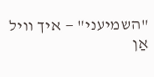"השמיעני" — איך וויל אַן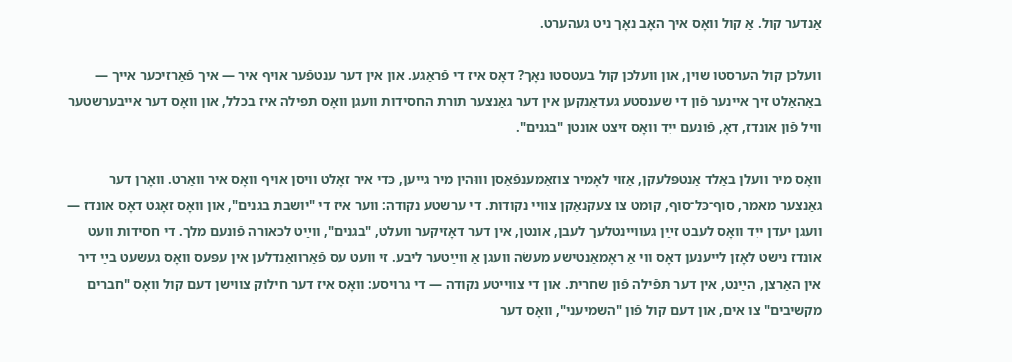אַנדער קול. אַ קול וואָס איך האָב נאָך ניט געהערט.

וועלכן קול הערסטו שוין, און וועלכן קול בעטסטו נאָך? דאָס איז די פֿראַגע. און אין דער ענטפֿער אויף איר — איך פֿאַרזיכער אייך — באַהאַלט זיך איינער פֿון די שענסטע געדאַנקען אין דער גאַנצער תורת החסידות וועגן וואָס תפילה איז בכלל, און וואָס דער אייבערשטער וויל פֿון אונדז, דאָ, פֿונעם ייִד וואָס זיצט אונטן "בגנים".

וואָס מיר וועלן באַלד אַנטפּלעקן, אַזוי לאָמיר צוזאַמענפֿאַסן וווּהין מיר גייען, כּדי איר זאָלט וויסן אויף וואָס איר וואַרט. וואָרן דער גאַנצער מאמר, סוף־כּל־סוף, קומט צו צעקנאַקן צוויי נקודות. די ערשטע נקודה: ווער איז די "יושבת בגנים", און וואָס זאָגט דאָס אונדז — וועגן יעדן ייִד וואָס לעבט זײַן געוויינטלעך לעבן, אונטן, אין דער דאָזיקער וועלט, "בגנים", ווײַט לכאורה פֿונעם מלך. די חסידות וועט אונדז נישט לאָזן לייענען דאָס ווי אַ ראָמאַנטישע מעשׂה וועגן אַ ווײַטער ליבע. זי וועט עס פֿאַרוואַנדלען אין עפּעס וואָס געשעט בײַ דיר אין האַרצן, הײַנט, אין דער תּפֿילה פֿון שחרית. און די צווייטע נקודה — די גרויסע: וואָס איז דער חילוק צווישן דעם קול וואָס "חברים מקשיבים" צו אים, און דעם קול פֿון "השמיעני", וואָס דער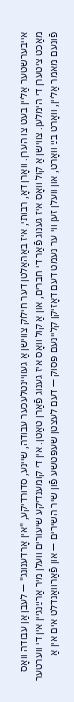אייבערשטער אַליין בעט צו הערן. וואָרן דאָ, רבותי, איז באַהאַלטן דער חילוק צווישן אַ געוויינטלעכער עבודה, שיינע, סדורדיקע, "אין אָרדענונג" — לעבן אַן עבודה וואָס מאַכט ציטערן די הימלען. צווישן אַ קול וואָס איז גענוג פֿאַר די חברים, און אַ קול וואָס איז גענוג פֿאַרן טאַטן. אין די קומענדיקע שיעורים וועלן מיר אַרײַנגיין אין די ווערטער פֿונעם מאמר אַליין, וואָרט בײַ וואָרט, און וועלן זען ווי ער נעמט דעם דאָזיקן קליינעם פּסוק — דעם לעצטן שעפּטשע פֿון שיר השירים — און פֿאַרוואַנדלט אים אין אַ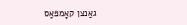גאַנצן קאָמפּאַס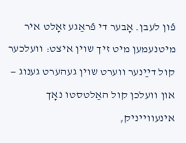פֿון לעבן. אָבער די פֿראַגע זאָלט איר מיטנעמען מיט זיך שוין איצט: וועלכער קול דײַנער ווערט שוין געהערט גענוג — און וועלכן קול האַלטסטו נאָך אינעווייניק,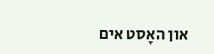און האָסט אים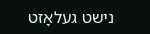נישט געלאָזט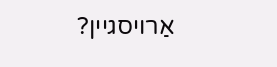אַרויסגיין?